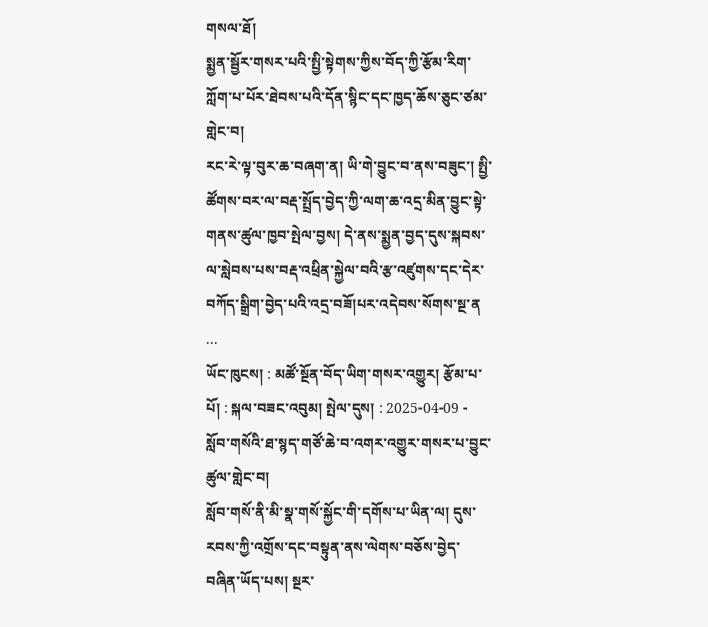གསལ་ཐོ།
སྨྱན་སྦྱོར་གསར་པའི་སྤྱི་སྟེགས་ཀྱིས་བོད་ཀྱི་རྩོམ་རིག་ཀློག་པ་པོར་ཐེབས་པའི་དོན་སྙིང་དང་ཁྱད་ཆོས་ཅུང་ཙམ་གླེང་བ།
རང་རེ་ལྟ་བུར་ཆ་བཞག་ན། ཡི་གེ་བྱུང་བ་ནས་བཟུང་། སྤྱི་ཚོགས་བར་ལ་བརྡ་སྤྲོད་བྱེད་ཀྱི་ལག་ཆ་འདྲ་མིན་བྱུང་སྟེ་གནས་ཚུལ་ཁྱབ་སྤེལ་བྱས། དེ་ནས་སྨྱན་བྱད་དུས་སྐབས་ལ་སླེབས་པས་བརྡ་འཕྲིན་སྐྱེལ་བའི་རྩ་འཛུགས་དང་དེར་བཀོད་སྒྲིག་བྱེད་པའི་འདྲ་བཟོ།པར་འདེབས་སོགས་སྔ་ན ...
ཡོང་ཁུངས། : མཚོ་སྔོན་བོད་ཡིག་གསར་འགྱུར། རྩོམ་པ་པོ། : སྐལ་བཟང་འབུམ། སྤེལ་དུས། : 2025-04-09 -
སློབ་གསོའི་ཐ་སྙད་གཙོ་ཆེ་བ་འགར་འགྱུར་གསར་པ་བྱུང་ཚུལ་གླེང་བ།
སློབ་གསོ་ནི་མི་སྣ་གསོ་སྐྱོང་གི་དགོས་པ་ཡིན་ལ། དུས་རབས་ཀྱི་འགྲོས་དང་བསྟུན་ནས་ལེགས་བཅོས་བྱེད་བཞིན་ཡོད་པས། སྔར་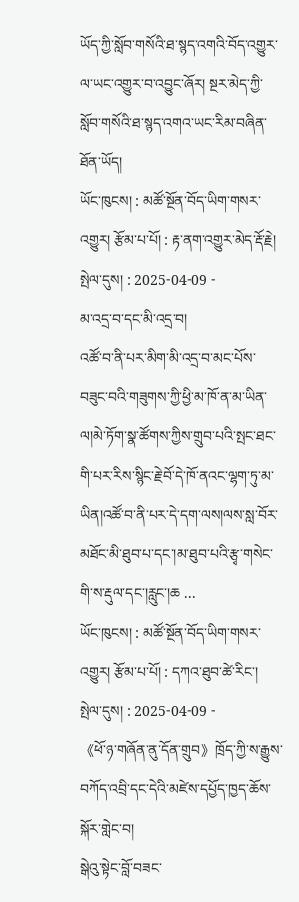ཡོད་ཀྱི་སློབ་གསོའི་ཐ་སྙད་འགའི་བོད་འགྱུར་ལ་ཡང་འགྱུར་བ་འབྱུང་ཞོར། སྔར་མེད་ཀྱི་སློབ་གསོའི་ཐ་སྙད་འགའ་ཡང་རིམ་བཞིན་ཐོན་ཡོད།
ཡོང་ཁུངས། : མཚོ་སྔོན་བོད་ཡིག་གསར་འགྱུར། རྩོམ་པ་པོ། : རྟ་ནག་འགྱུར་མེད་རྡོ་རྗེ། སྤེལ་དུས། : 2025-04-09 -
མ་འདྲ་བ་དང་མི་འདྲ་བ།
འཚོ་བ་ནི་པར་མིག་མི་འདྲ་བ་མང་པོས་བཟུང་བའི་གཟུགས་ཀྱི་ཕྱི་མ་ཁོ་ན་མ་ཡིན་ལ།མེ་ཏོག་སྣ་ཚོགས་ཀྱིས་གྲུབ་པའི་སྤང་ཐང་གི་པར་རིས་སྙིང་རྗེ་བོ་དེ་ཁོ་ནའང་ལྷག་ཏུ་མ་ཡིན།འཚོ་བ་ནི་པར་དེ་དག་ལས།ལས་སླ་བོར་མཐོང་མི་ཐུབ་པ་དང་།མ་ཐུབ་པའི་རྩྭ་གསེང་གི་ས་རྡུལ་དང་།རླུང་།ཆ ...
ཡོང་ཁུངས། : མཚོ་སྔོན་བོད་ཡིག་གསར་འགྱུར། རྩོམ་པ་པོ། : དཀའ་ཐུབ་ཚེ་རིང་། སྤེལ་དུས། : 2025-04-09 -
《ཕོ་ཉ་གཞོན་ནུ་དོན་གྲུབ》ཁྲོད་ཀྱི་ས་རྒྱུས་བཀོད་འབྲི་དང་དེའི་མཛེས་དཔྱོད་ཁྱད་ཆོས་སྐོར་གླེང་བ།
སྒེའུ་སྟེང་བློ་བཟང་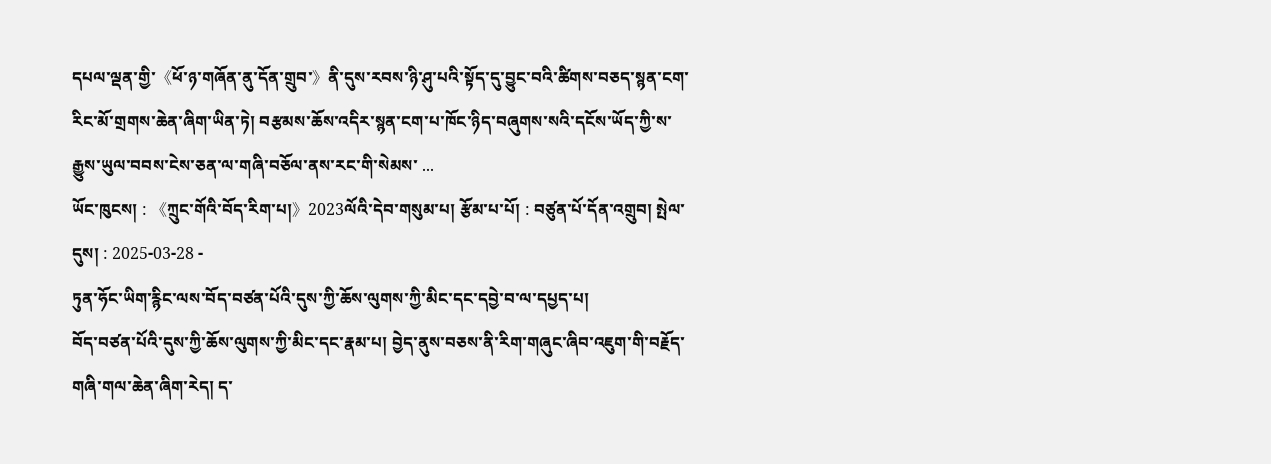དཔལ་ལྡན་གྱི་《ཕོ་ཉ་གཞོན་ནུ་དོན་གྲུབ་》ནི་དུས་རབས་ཉི་ཤུ་པའི་སྟོད་དུ་བྱུང་བའི་ཚིགས་བཅད་སྙན་ངག་རིང་མོ་གྲགས་ཆེན་ཞིག་ཡིན་ཏེ། བརྩམས་ཆོས་འདིར་སྙན་ངག་པ་ཁོང་ཉིད་བཞུགས་སའི་དངོས་ཡོད་ཀྱི་ས་རྒྱུས་ཡུལ་བབས་ངེས་ཅན་ལ་གཞི་བཅོལ་ནས་རང་གི་སེམས་ ...
ཡོང་ཁུངས། : 《ཀྲུང་གོའི་བོད་རིག་པ།》2023ལོའི་དེབ་གསུམ་པ། རྩོམ་པ་པོ། : བཙུན་པོ་དོན་འགྲུབ། སྤེལ་དུས། : 2025-03-28 -
ཏུན་ཧོང་ཡིག་རྙིང་ལས་བོད་བཙན་པོའི་དུས་ཀྱི་ཆོས་ལུགས་ཀྱི་མིང་དང་དབྱེ་བ་ལ་དཔྱད་པ།
བོད་བཙན་པོའི་དུས་ཀྱི་ཆོས་ལུགས་ཀྱི་མིང་དང་རྣམ་པ། བྱེད་ནུས་བཅས་ནི་རིག་གཞུང་ཞིབ་འཇུག་གི་བརྗོད་གཞི་གལ་ཆེན་ཞིག་རེད། ད་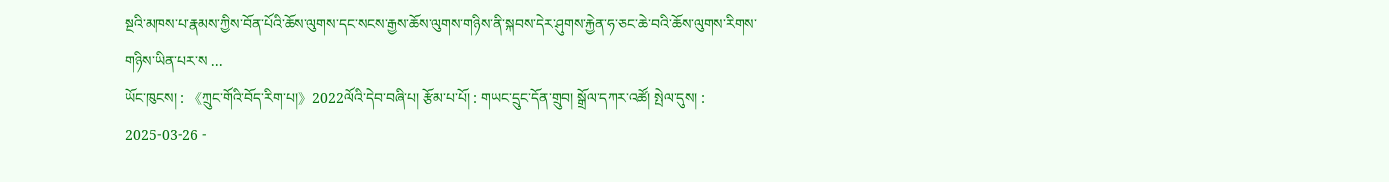སྔའི་མཁས་པ་རྣམས་ཀྱིས་བོན་པོའི་ཆོས་ལུགས་དང་སངས་རྒྱས་ཆོས་ལུགས་གཉིས་ནི་སྐབས་དེར་ཤུགས་རྐྱེན་ཧ་ཅང་ཆེ་བའི་ཆོས་ལུགས་རིགས་གཉིས་ཡིན་པར་ས ...
ཡོང་ཁུངས། : 《ཀྲུང་གོའི་བོད་རིག་པ།》2022ལོའི་དེབ་བཞི་པ། རྩོམ་པ་པོ། : གཡང་དྲུང་དོན་གྲུབ། སྒྲོལ་དཀར་འཚོ། སྤེལ་དུས། : 2025-03-26 -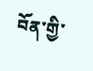བོན་གྱི་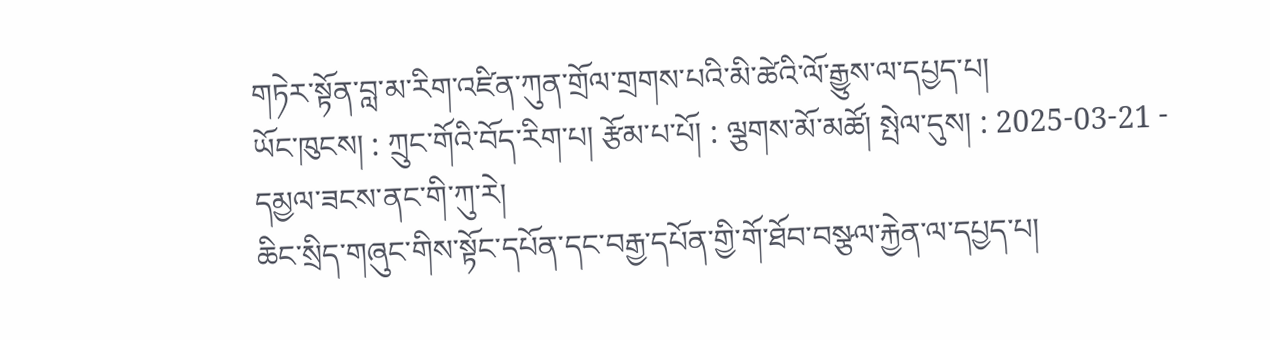གཏེར་སྟོན་བླ་མ་རིག་འཛིན་ཀུན་གྲོལ་གྲགས་པའི་མི་ཚེའི་ལོ་རྒྱུས་ལ་དཔྱད་པ།
ཡོང་ཁུངས། : ཀྲུང་གོའི་བོད་རིག་པ། རྩོམ་པ་པོ། : ལྕགས་མོ་མཚོ། སྤེལ་དུས། : 2025-03-21 -
དམྱལ་ཟངས་ནང་གི་ཀུ་རེ།
ཆིང་སྲིད་གཞུང་གིས་སྟོང་དཔོན་དང་བརྒྱ་དཔོན་གྱི་གོ་ཐོབ་བསྩལ་རྐྱེན་ལ་དཔྱད་པ།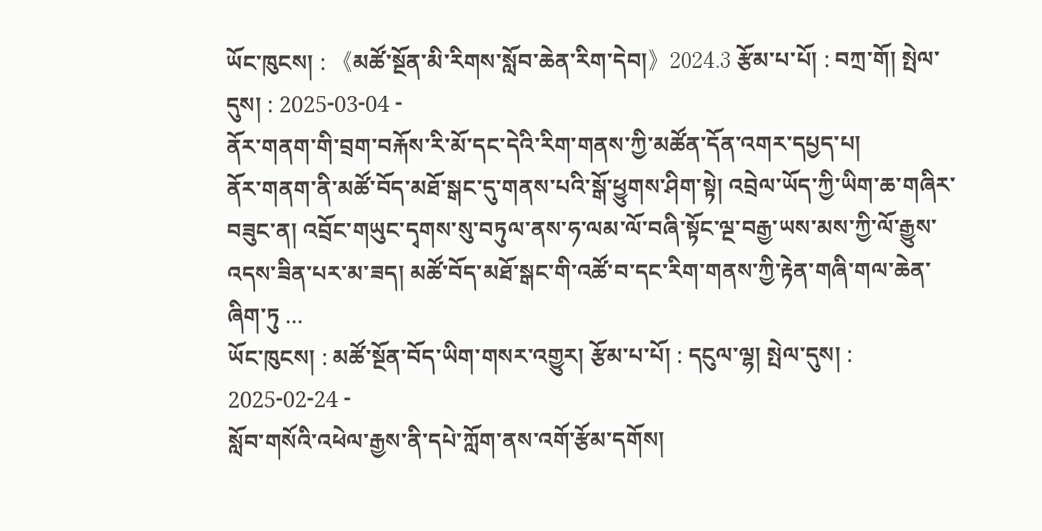ཡོང་ཁུངས། : 《མཚོ་སྔོན་མི་རིགས་སློབ་ཆེན་རིག་དེབ།》2024.3 རྩོམ་པ་པོ། : བཀྲ་གོ། སྤེལ་དུས། : 2025-03-04 -
ནོར་གནག་གི་བྲག་བརྐོས་རི་མོ་དང་དེའི་རིག་གནས་ཀྱི་མཚོན་དོན་འགར་དཔྱད་པ།
ནོར་གནག་ནི་མཚོ་བོད་མཐོ་སྒང་དུ་གནས་པའི་སྒོ་ཕྱུགས་ཤིག་སྟེ། འབྲེལ་ཡོད་ཀྱི་ཡིག་ཆ་གཞིར་བཟུང་ན། འབྲོང་གཡུང་དྭགས་སུ་བཏུལ་ནས་ཧ་ལམ་ལོ་བཞི་སྟོང་ལྔ་བརྒྱ་ཡས་མས་ཀྱི་ལོ་རྒྱུས་འདས་ཟིན་པར་མ་ཟད། མཚོ་བོད་མཐོ་སྒང་གི་འཚོ་བ་དང་རིག་གནས་ཀྱི་རྟེན་གཞི་གལ་ཆེན་ཞིག་ཏུ ...
ཡོང་ཁུངས། : མཚོ་སྔོན་བོད་ཡིག་གསར་འགྱུར། རྩོམ་པ་པོ། : དངུལ་ལྷ། སྤེལ་དུས། : 2025-02-24 -
སློབ་གསོའི་འཕེལ་རྒྱས་ནི་དཔེ་ཀློག་ནས་འགོ་རྩོམ་དགོས།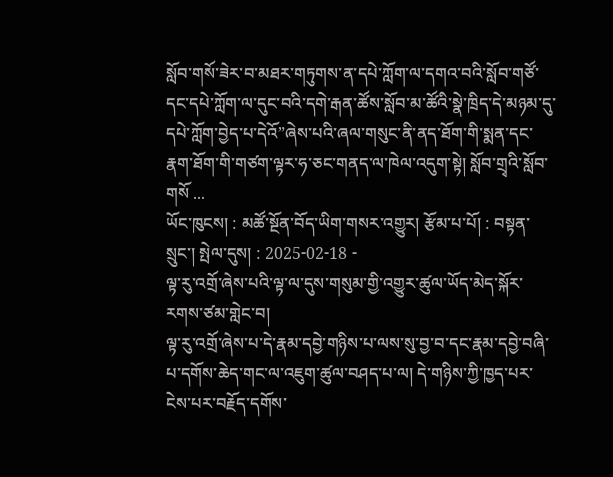སློབ་གསོ་ཟེར་བ་མཐར་གཏུགས་ན་དཔེ་ཀློག་ལ་དགའ་བའི་སློབ་གཙོ་དང་དཔེ་ཀློག་ལ་དུང་བའི་དགེ་རྒན་ཚོས་སློབ་མ་ཚོའི་སྣེ་ཁྲིད་དེ་མཉམ་དུ་དཔེ་ཀློག་བྱེད་པ་དེའོ”ཞེས་པའི་ཞལ་གསུང་ནི་ནད་ཐོག་གི་སྨན་དང་རྣག་ཐོག་གི་གཙག་ལྟར་ཧ་ཅང་གནད་ལ་ཁེལ་འདུག་སྟེ། སློབ་གྲྭའི་སློབ་གསོ ...
ཡོང་ཁུངས། : མཚོ་སྔོན་བོད་ཡིག་གསར་འགྱུར། རྩོམ་པ་པོ། : བསྟན་སྲུང་། སྤེལ་དུས། : 2025-02-18 -
ལྟ་རུ་འགྲོ་ཞེས་པའི་ལྟ་ལ་དུས་གསུམ་གྱི་འགྱུར་ཚུལ་ཡོད་མེད་སྐོར་རགས་ཙམ་གླེང་བ།
ལྟ་རུ་འགྲོ་ཞེས་པ་དེ་རྣམ་དབྱེ་གཉིས་པ་ལས་སུ་བྱ་བ་དང་རྣམ་དབྱེ་བཞི་པ་དགོས་ཆེད་གང་ལ་འཇུག་ཚུལ་བཤད་པ་ལ། དེ་གཉིས་ཀྱི་ཁྱད་པར་ངེས་པར་བརྗོད་དགོས་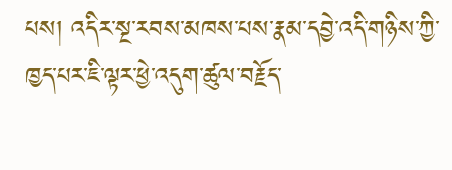པས། འདིར་སྔ་རབས་མཁས་པས་རྣམ་དབྱེ་འདི་གཉིས་ཀྱི་ཁྱད་པར་ཇི་ལྟར་ཕྱེ་འདུག་ཚུལ་བརྗོད་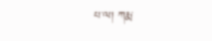པ་ལ། ཀརྨ་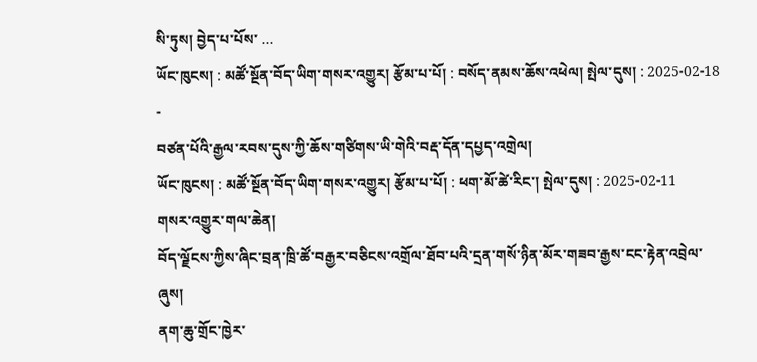སི་ཏུས། བྱེད་པ་པོས་ ...
ཡོང་ཁུངས། : མཚོ་སྔོན་བོད་ཡིག་གསར་འགྱུར། རྩོམ་པ་པོ། : བསོད་ནམས་ཆོས་འཕེལ། སྤེལ་དུས། : 2025-02-18 -
བཙན་པོའི་རྒྱལ་རབས་དུས་ཀྱི་ཆོས་གཙིགས་ཡི་གེའི་བརྡ་དོན་དཔྱད་འགྲེལ།
ཡོང་ཁུངས། : མཚོ་སྔོན་བོད་ཡིག་གསར་འགྱུར། རྩོམ་པ་པོ། : ཕག་མོ་ཚེ་རིང་། སྤེལ་དུས། : 2025-02-11
གསར་འགྱུར་གལ་ཆེན།
བོད་ལྗོངས་ཀྱིས་ཞིང་བྲན་ཁྲི་ཚོ་བརྒྱར་བཅིངས་འགྲོལ་ཐོབ་པའི་དྲན་གསོ་ཉིན་མོར་གཟབ་རྒྱས་ངང་རྟེན་འབྲེལ་ཞུས།
ནག་ཆུ་གྲོང་ཁྱེར་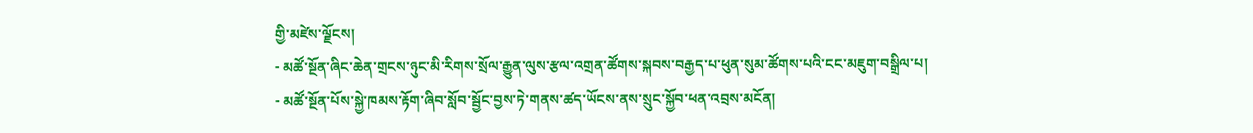གྱི་མཛེས་ལྗོངས།
- མཚོ་སྔོན་ཞིང་ཆེན་གྲངས་ཉུང་མི་རིགས་སྲོལ་རྒྱུན་ལུས་རྩལ་འགྲན་ཚོགས་སྐབས་བརྒྱད་པ་ཕུན་སུམ་ཚོགས་པའི་ངང་མཇུག་བསྒྲིལ་པ།
- མཚོ་སྔོན་པོས་སྐྱེ་ཁམས་རྟོག་ཞིབ་སློབ་སྦྱོང་བྱས་ཏེ་གནས་ཚད་ཡོངས་ནས་སྲུང་སྐྱོབ་ཕན་འབྲས་མངོན།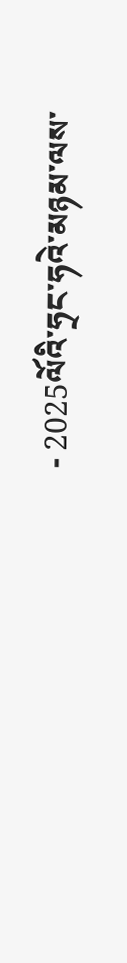- 2025ལོའི་ཧྲང་ཧའེ་མཉམ་ལས་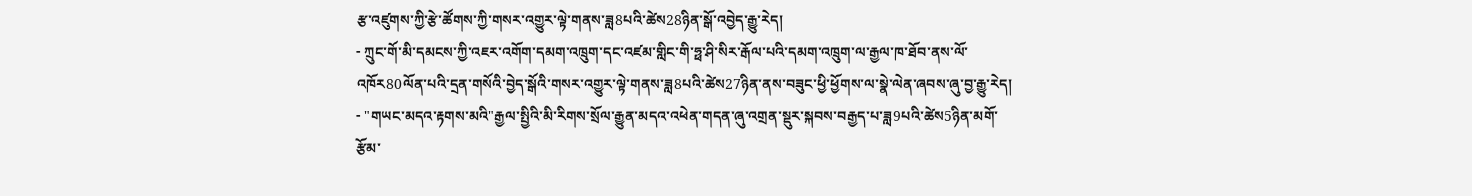རྩ་འཛུགས་ཀྱི་རྩེ་ཚོགས་ཀྱི་གསར་འགྱུར་ལྟེ་གནས་ཟླ8པའི་ཚེས28ཉིན་སྒོ་འབྱེད་རྒྱུ་རེད།
- ཀྲུང་གོ་མི་དམངས་ཀྱི་འཇར་འགོག་དམག་འཁྲུག་དང་འཛམ་གླིང་གི་ཧྥ་ཤི་སིར་རྒོལ་པའི་དམག་འཁྲུག་ལ་རྒྱལ་ཁ་ཐོབ་ནས་ལོ་འཁོར80ལོན་པའི་དྲན་གསོའི་བྱེད་སྒོའི་གསར་འགྱུར་ལྟེ་གནས་ཟླ8པའི་ཚེས27ཉིན་ནས་བཟུང་ཕྱི་ཕྱོགས་ལ་སྣེ་ལེན་ཞབས་ཞུ་བྱ་རྒྱུ་རེད།
- "གཡང་མདའ་རྟགས་མའི"རྒྱལ་སྤྱིའི་མི་རིགས་སྲོལ་རྒྱུན་མདའ་འཕེན་གདན་ཞུ་འགྲན་སྡུར་སྐབས་བརྒྱད་པ་ཟླ9པའི་ཚེས5ཉིན་མགོ་རྩོམ་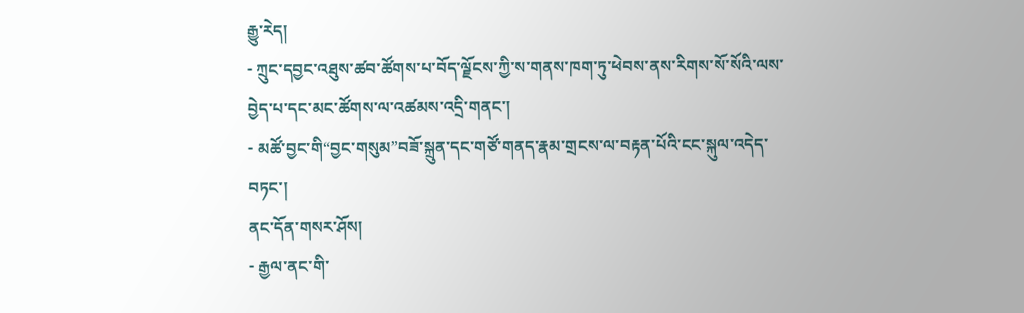རྒྱུ་རེད།
- ཀྲུང་དབྱང་འཐུས་ཚབ་ཚོགས་པ་བོད་ལྗོངས་ཀྱི་ས་གནས་ཁག་ཏུ་ཕེབས་ནས་རིགས་སོ་སོའི་ལས་བྱེད་པ་དང་མང་ཚོགས་ལ་འཚམས་འདྲི་གནང་།
- མཚོ་བྱང་གི“བྱང་གསུམ”བཟོ་སྐྲུན་དང་གཙོ་གནད་རྣམ་གྲངས་ལ་བརྟན་པོའི་ངང་སྐུལ་འདེད་བཏང་།
ནང་དོན་གསར་ཤོས།
- རྒྱལ་ནང་གི་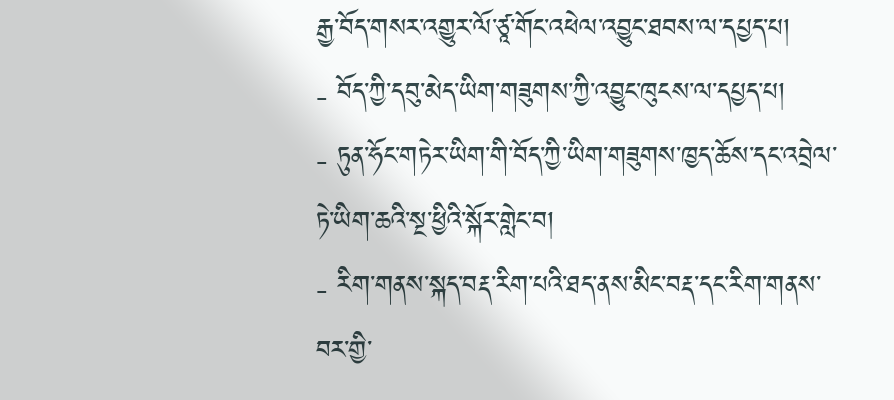རྒྱ་བོད་གསར་འགྱུར་ལོ་ཙཱ་གོང་འཕེལ་འབྱུང་ཐབས་ལ་དཔྱད་པ།
- བོད་ཀྱི་དབུ་མེད་ཡིག་གཟུགས་ཀྱི་འབྱུང་ཁུངས་ལ་དཔྱད་པ།
- ཏུན་ཧོང་གཏེར་ཡིག་གི་བོད་ཀྱི་ཡིག་གཟུགས་ཁྱད་ཆོས་དང་འབྲེལ་ཏེ་ཡིག་ཆའི་སྔ་ཕྱིའི་སྐོར་གླེང་བ།
- རིག་གནས་སྐད་བརྡ་རིག་པའི་ཐད་ནས་མིང་བརྡ་དང་རིག་གནས་བར་གྱི་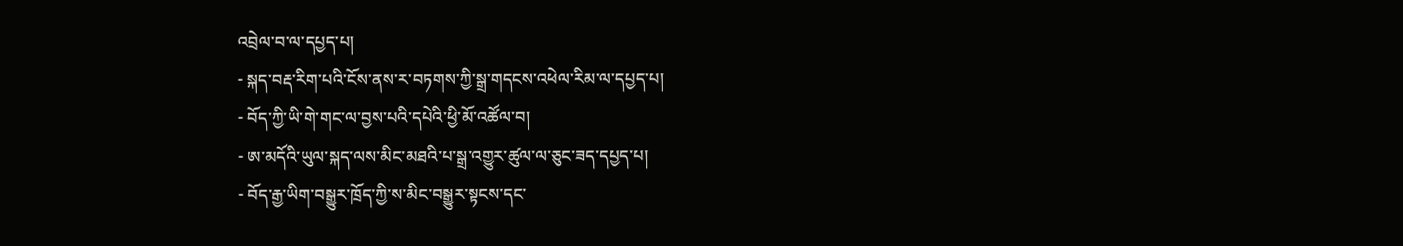འབྲེལ་བ་ལ་དཔྱད་པ།
- སྐད་བརྡ་རིག་པའི་ངོས་ནས་ར་བཏགས་ཀྱི་སྒྲ་གདངས་འཕེལ་རིམ་ལ་དཔྱད་པ།
- བོད་ཀྱི་ཡི་གེ་གང་ལ་བྱས་པའི་དཔེའི་ཕྱི་མོ་འཚོལ་བ།
- ཨ་མདོའི་ཡུལ་སྐད་ལས་མིང་མཐའི་པ་སྒྲ་འགྱུར་ཚུལ་ལ་ཅུང་ཟད་དཔྱད་པ།
- བོད་རྒྱ་ཡིག་བསྒྱུར་ཁྲོད་ཀྱི་ས་མིང་བསྒྱུར་སྟངས་དང་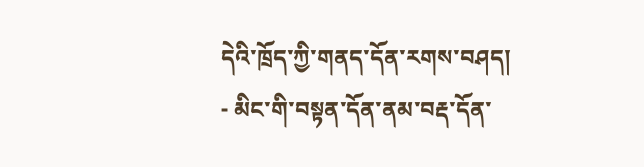དེའི་ཁྲོད་ཀྱི་གནད་དོན་རགས་བཤད།
- མིང་གི་བསྟན་དོན་ནམ་བརྡ་དོན་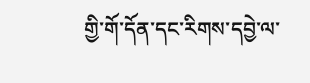གྱི་གོ་དོན་དང་རིགས་དབྱེ་ལ་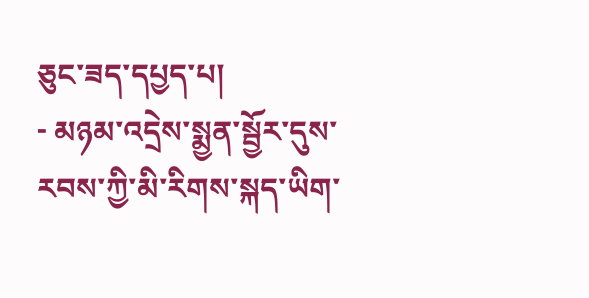ཅུང་ཟད་དཔྱད་པ།
- མཉམ་འདྲེས་སྨྱན་སྦྱོར་དུས་རབས་ཀྱི་མི་རིགས་སྐད་ཡིག་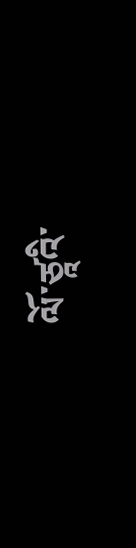ལོ་ཙཱའི་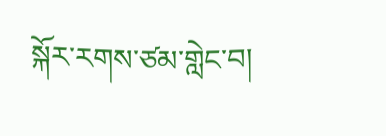སྐོར་རགས་ཙམ་གླེང་བ།